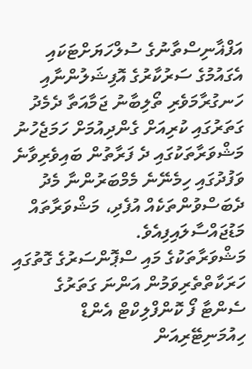އަފްޣާނިސްތާނުގެ ސުލްހަޔަށްޓަކައި އެގައުމުގެ ސަރުކާރުގެ އޮފިޝަލުންނާއި ހަނގުރާމަވެރި ތޯލިބާނު ޖަމާއަތާ ދެމެދު ގަތަރުގައި ކުރިއަށް ގެންދިއުމަށް ހަމަޖެހުނު މަޝްވަރާތަކުގައި ދެ ފަރާތުން ބައިވެރިވާނެ ވަފުދުގައި ހިމެނޭނެ މެމްބަރުންނާ މެދު ދެބަސްވުންތަކެއް އުފެދި، މަޝްވަރާތައް މަޑުޖައްސާލައިފިއެވެ.
މަޝްވަރާތަކުގެ މައި ސްޕޮންސަރުގެ ގޮތުގައި ހަރަކާތްތެރިވަމުން އަންނަ ގަތަރުގެ ސެންޓާ ފޯ ކޮންފްލިކްޓް އެންޑް ހިއުމަނިޓޭރިއަން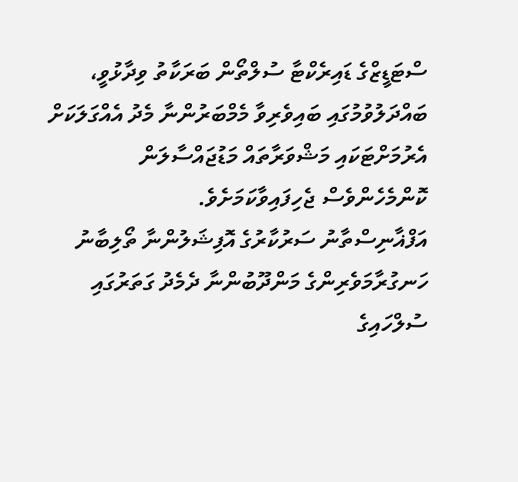ސްޓަޑީޒްގެ ޑައިރެކްޓާ ސުލްތޯން ބަރަކާތު ވިދާޅުވީ، ބައްދަލުވުމުގައި ބައިވެރިވާ މެމްބަރުންނާ މެދު އެއްގަލަކަށް އެރުމަށްޓަކައި މަޝްވަރާތައް މަޑުޖައްސާލަން ކޮންމެހެންވެސް ޖެހިފައިވާކަމަށެވެ.
އަފްޣާނިސްތާނު ސަރުކާރުގެ އޮފިޝަލުންނާ ތޯލިބާނު ހަނގުރާމަވެރިންގެ މަންދޫބުންނާ ދެމެދު ގަތަރުގައި ސުލްހައިގެ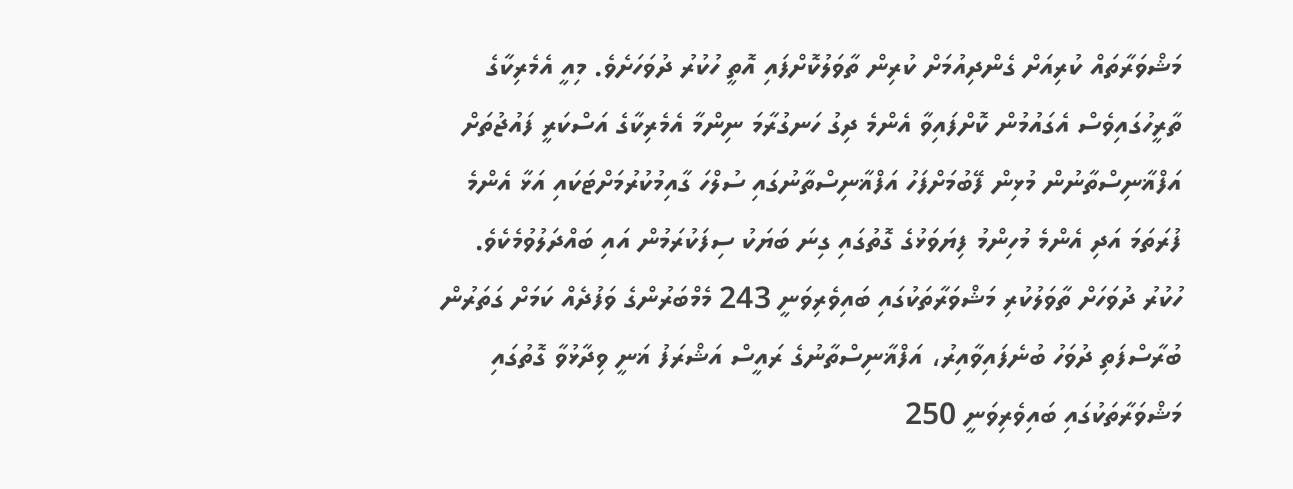މަޝްވަރާތައް ކުރިއަށް ގެންދިއުމަށް ކުރިން ތާވަލުކޮށްފައި އޮތީ ހުކުރު ދުވަހަށެވެ. މިއީ އެމެރިކާގެ ތާރީހުގައިވެސް އެގައުމުން ކޮށްފައިވާ އެންމެ ދިގު ހަނގުރާމަ ނިންމާ އެމެރިކާގެ އަސްކަރީ ފައުޖުތަށް އަފްޣާނިސްތާނުން މުޅިން ފޭބުމަށްފަހު އަފްޣާނިސްތާނުގައި ސުލްހަ ގާއިމުކުރުމަށްޓަކައި އަޅާ އެންމެ ފުރަތަމަ އަދި އެންމެ މުހިންމު ފިޔަވަޅުގެ ގޮތުގައި ގިނަ ބަޔަކު ސިފަކުރަމުން އައި ބައްދަލުވުމެކެވެ.
ހުކުރު ދުވަހަށް ތާވަލުކުރި މަޝްވަރާތަކުގައި ބައިވެރިވަނީ 243 މެމްބަރުންގެ ވަފުދެއް ކަމަށް ގަތަރުން ބުރާސްފަތި ދުވަހު ބުނެފައިވާއިރު، އަފްޣާނިސްތާނުގެ ރައީސް އަޝްރަފު ޣަނީ ވިދާޅުވާ ގޮތުގައި މަޝްވަރާތަކުގައި ބައިވެރިވަނީ 250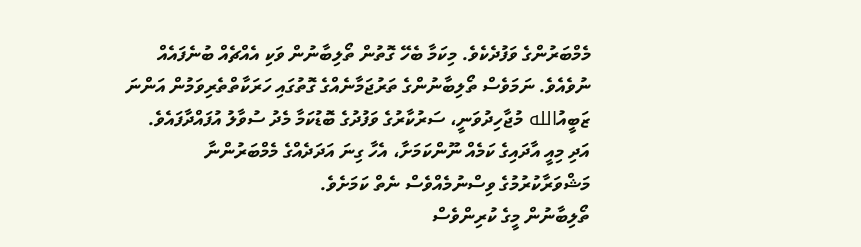މެމްބަރުންގެ ވަފުދެކެވެ. މިކަމާ ބެހޭ ގޮތުން ތޯލިބާނުން ވަކި އެއްޗެއް ބުނެފައެއް ނުވެއެވެ. ނަމަވެސް ތޯލިބާނުންގެ ތަރުޖަމާނެއްގެ ގޮތުގައި ހަރަކާތްތެރިވަމުން އަންނަ ޒަބީއުالله މުޖާހިދުވަނީ، ސަރުކާރުގެ ވަފުދުގެ ބޮޑުކަމާ މެދު ސުވާލު އުފައްދާފައެވެ. އަދި މިއީ އާދައިގެ ކަމެއް ނޫންކަމަށާ، އެހާ ގިނަ އަދަދެއްގެ މެމްބަރުންނާ މަޝްވަރާކުރުމުގެ ވިސްނުމެއްވެސް ނެތް ކަމަށެވެ.
ތޯލިބާނުން މީގެ ކުރިންވެސް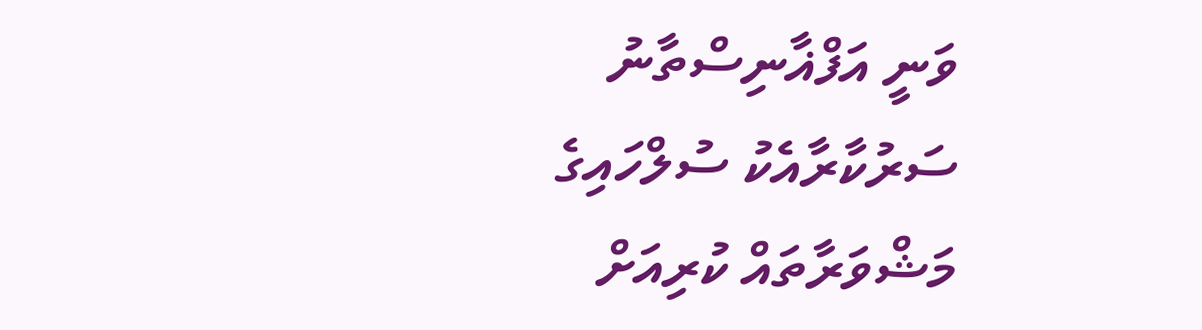ވަނީ އަފްޣާނިސްތާނު ސަރުކާރާއެކު ސުލްހައިގެ މަޝްވަރާތައް ކުރިއަށް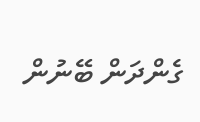ގެންދަން ބޭނުން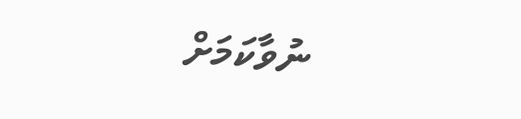ނުވާކަމަށް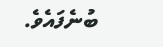ބުނެފައެވެ.